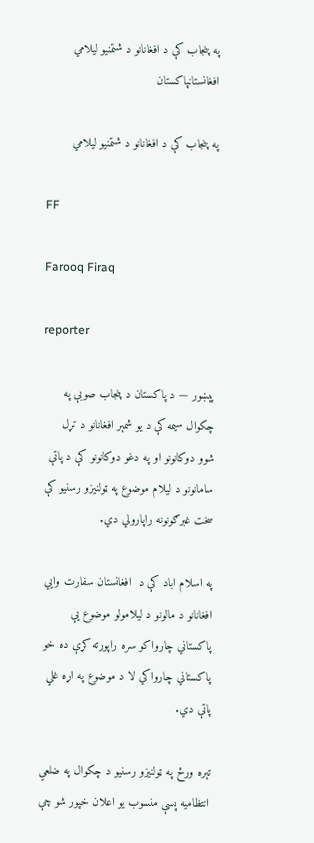په پنجاب کې د افغانانو د شتمنیو ليلامي
افغانستانپاکستان

په پنجاب کې د افغانانو د شتمنیو ليلامي

FF

Farooq Firaq

reporter

پېښور — د پاکستان د پنجاب صوبې په چکوال سيمه کې د یو شمېر افغانانو د تړل شوو دوکانونو او په دغو دوکانونو کې د پاتې سامانونو د لیلام موضوع په ټولنیزو رسنیو کې سخت غبرګونونه راپارولي دي.

په اسلام اباد کې د  افغانستان سفارت وايي افغانانو د مالونو د ليلامولو موضوع يې پاکستاني چارواکو سره راپورته کړې ده خو پاکستاني چارواکي لا د موضوع په اړه غلي پاتې دي.

تېره ورځ په ټولنيزو رسنيو د چکوال په ضلعي انتظامیه پسې منسوب يو اعلان خپور شو چې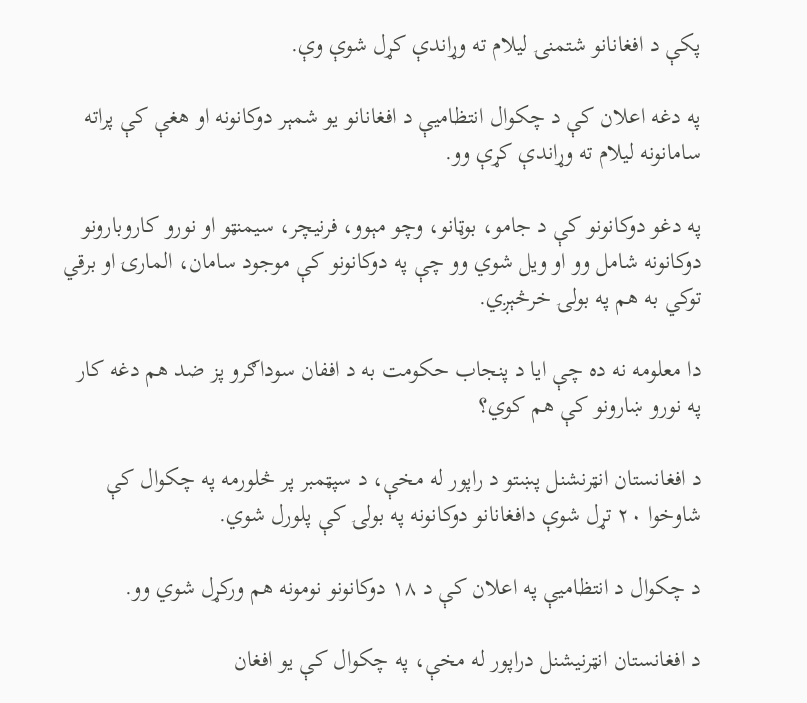پکې د افغانانو شتمنۍ ليلام ته وړاندې کړل شوې وې.

په دغه اعلان کې د چکوال انتظاميې د افغانانو یو شمېر دوکانونه او هغې کې پراته سامانونه لیلام ته وړاندې کړې وو.

په دغو دوکانونو کې د جامو، بوټانو، وچو مېوو، فرنیچر، سیمنټو او نورو کاروبارونو دوکانونه شامل وو او ویل شوي وو چې په دوکانونو کې موجود سامان، المارۍ او برقي توکي به هم په بولۍ خرڅېږي.

دا معلومه نه ده چې ایا د پنجاب حکومت به د اففان سوداګرو پز ضد هم دغه کار په نورو ښارونو کې هم کوي؟

د افغانستان انټرنشنل پښتو د راپور له مخې، د سپټمبر پر څلورمه په چکوال کې شاوخوا ۲۰ تړل شوې دافغانانو دوکانونه په بولۍ کې پلورل شوي.

د چکوال د انتظاميې په اعلان کې د ۱۸ دوکانونو نومونه هم ورکړل شوي وو.

د افغانستان انټرنيشنل دراپور له مخې، په چکوال کې یو افغان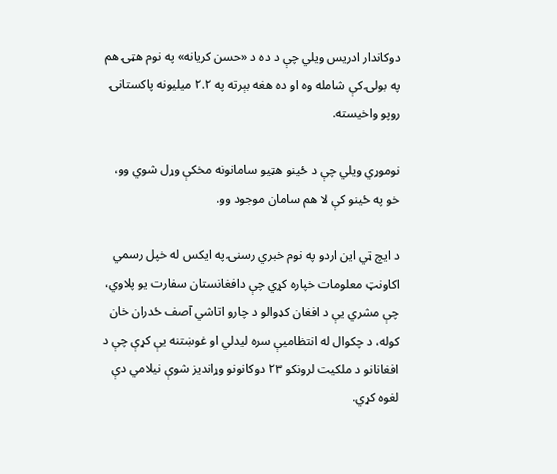دوکاندار ادریس ویلي چې د ده د «حسن کریانه» په نوم هټۍ هم په بولۍ کې شامله وه او ده هغه بېرته په ۲.۲ میلیونه پاکستانۍ روپو واخیسته.

نوموړي ویلي چې د ځینو هټیو سامانونه مخکې وړل شوي وو، خو په ځینو کې لا هم سامان موجود وو.

د ايچ ټي اين اردو په نوم خبري رسنۍ په ايکس له خپل رسمي اکاونټ معلومات خپاره کړي چې دافغانستان سفارت یو پلاوي، چې مشري یې د افغان کډوالو د چارو اتاشي آصف ځدران خان کوله، د چکوال له انتظامیې سره لیدلي او غوښتنه یې کړې چې د افغانانو د ملکیت لرونکو ۲۳ دوکانونو وړاندیز شوې نیلامي دې لغوه کړي.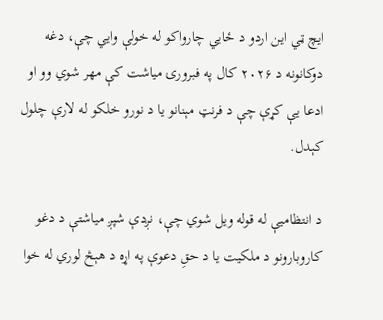ايچ ټي اين اردو د ځايي چارواکو له خولې وايي چې، دغه دوکانونه د ۲۰۲۶ کال په فبرورۍ مياشت کې مهر شوي وو او ادعا يې کړې چې د فرنټ مېنانو يا د نورو خلکو له لارې چلول کېدل.

د انتظامیې له قوله ويل شوي چې، نږدې شپږ میاشتې د دغو کاروبارونو د ملکیت یا د حقِ دعوې په اړه د هېڅ لوري له خوا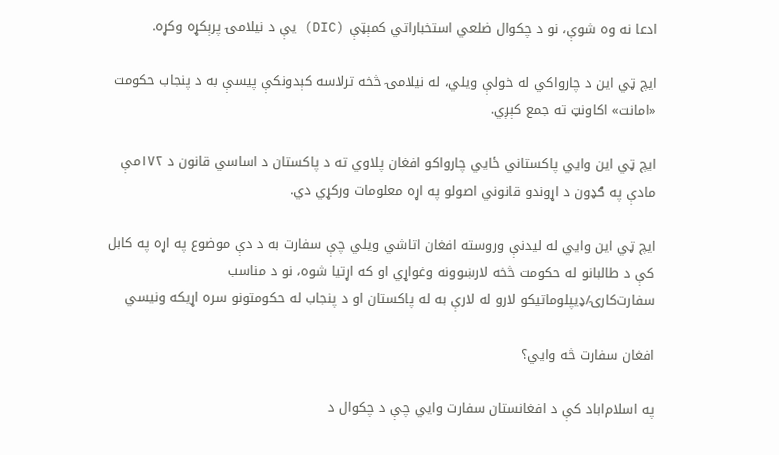ادعا نه وه شوې، نو د چکوال ضلعي استخباراتي کمېټې (DIC) يې د نیلامۍ پرېکړه وکړه.

ايچ ټي اين د چارواکي له خولې ويلي، له نیلامۍ څخه ترلاسه کېدونکې پیسې به د پنجاب حکومت «امانت» اکاونټ ته جمع کېږي.

ايچ ټي اين وايي پاکستاني ځايي چارواکو افغان پلاوي ته د پاکستان د اساسي قانون د ۱۷۲مې مادې په ګډون د اړوندو قانوني اصولو په اړه معلومات ورکړي دي.

ايچ ټي اين وايي له لیدنې وروسته افغان اتاشي ویلي چې سفارت به د دې موضوع په اړه په کابل کې د طالبانو له حکومت څخه لارښوونه وغواړي او که اړتیا شوه، نو د مناسب سفارت‌کارۍ/ډیپلوماتیکو لارو له لارې به له پاکستان او د پنجاب له حکومتونو سره اړیکه ونیسي

افغان سفارت څه وايي؟

په اسلام‌اباد کې د افغانستان سفارت وايي چې د چکوال د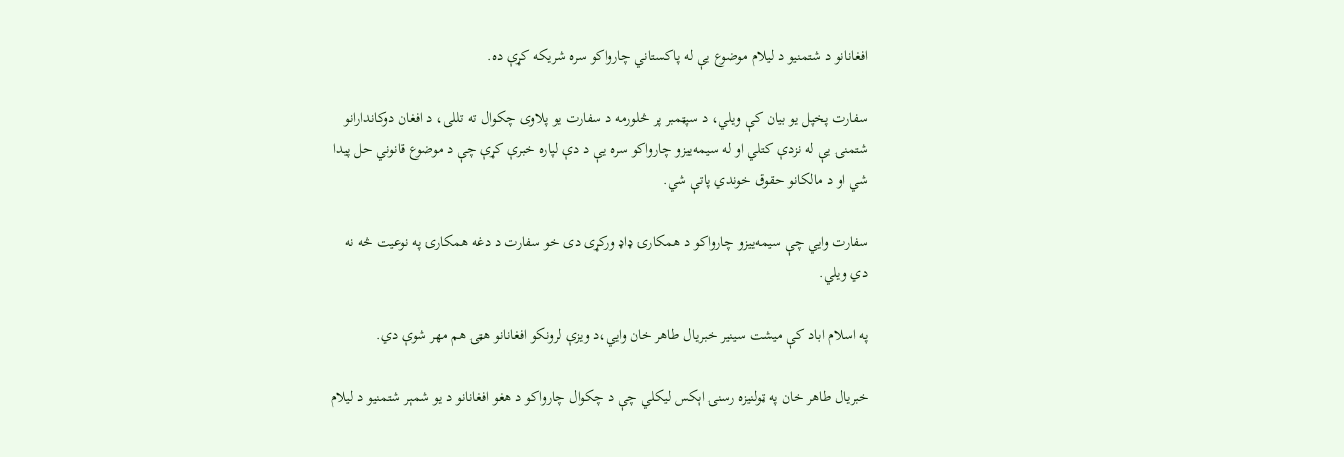افغانانو د شتمنیو د لیلام موضوع یې له پاکستاني چارواکو سره شریکه کړې ده.

سفارت پخپل يو بيان کې ويلي، د سپټمبر پر څلورمه د سفارت یو پلاوی چکوال ته تللی، د افغان دوکاندارانو شتمنۍ یې له نزدې کتلي او له سیمه‌ییزو چارواکو سره یې د دې لپاره خبرې کړې چې د موضوع قانوني حل پیدا شي او د مالکانو حقوق خوندي پاتې شي.

سفارت وايي چې سیمه‌ییزو چارواکو د همکارۍ ډاډ ورکړی دی خو سفارت د دغه همکارۍ په نوعیت څه نه دي ویلي.

په اسلام اباد کې میشت سينير خبريال طاهر خان وايي،د ویزې لرونکو افغانانو هټۍ هم مهر شوې دي.

خبریال طاهر خان په ټولنيزه رسنۍ اېکس لیکلي چې د چکوال چارواکو د هغو افغانانو د یو شمېر شتمنیو د لیلام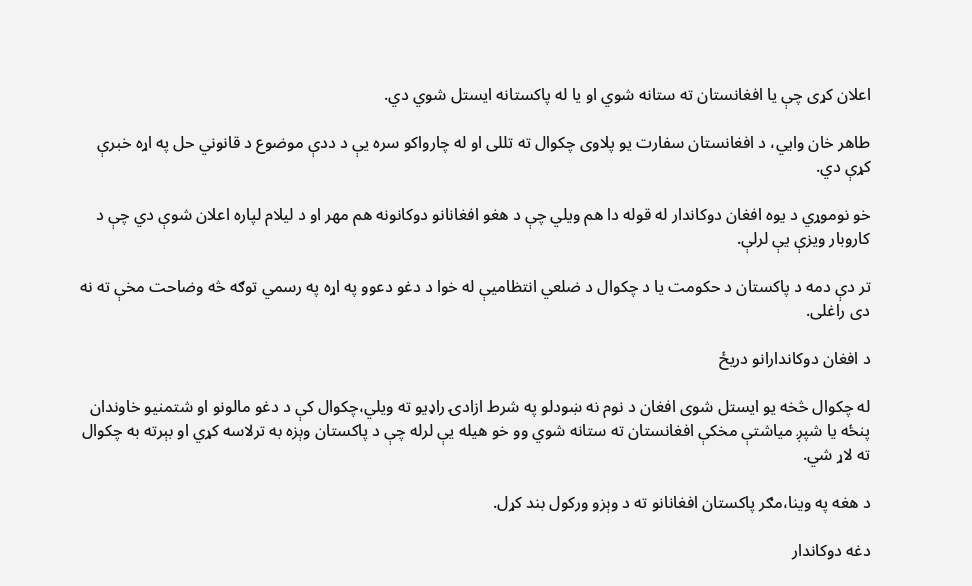اعلان کړی چې یا افغانستان ته ستانه شوي او یا له پاکستانه ایستل شوي دي.

طاهر خان وايي، د افغانستان سفارت یو پلاوی چکوال ته تللی او له چارواکو سره یې د ددې موضوع د قانوني حل په اړه خبرې کړې دي.

خو نوموړي د یوه افغان دوکاندار له قوله دا هم ویلي چې د هغو افغانانو دوکانونه هم مهر او د لیلام لپاره اعلان شوې دي چې د کاروبار ویزې یې لرلې.

تر دې دمه د پاکستان د حکومت يا د چکوال د ضلعي انتظامیې له خوا د دغو دعوو په اړه په رسمي توګه څه وضاحت مخې ته نه دی راغلی.

د افغان دوکاندارانو دريځ

له چکوال څخه یو ایستل شوی افغان د نوم نه ښودلو په شرط ازادۍ راډیو ته ويلي،چکوال کې د دغو مالونو او شتمنیو خاوندان پنځه یا شپږ میاشتې مخکې افغانستان ته ستانه شوي وو خو هیله یې لرله چې د پاکستان وېزه به ترلاسه کړي او بېرته به چکوال ته لاړ شي.

د هغه په وينا،مګر پاکستان افغانانو ته د وېزو ورکول بند کړل.

دغه دوکاندار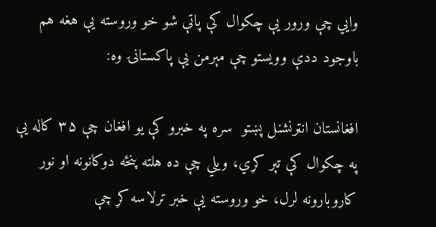وايي چې ورور یې چکوال کې پاتې شو خو وروسته یې هغه هم باوجود ددې وويستو چې مېرمن یې پاکستانۍ وه:

افغانستان انټرنشنل پښتو  سره په خبرو کې یو افغان چې ۳۵ کاله یې په چکوال کې تېر کړي، ویلي چې ده هلته پنځه دوکانونه او نور کاروبارونه لرل، خو وروسته یې خبر ترلاسه کړ چې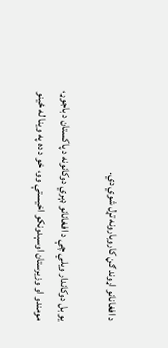د افغانانو اړوند ګڼ کاروبارونه تړل شوي دي.

یو بل دوکاندار ویلي چې د افغانانو ډېري دوکانونه د پاکستان د باجوړ، مومندو او وزیرستان اوسېدونکو اخیستې وو، خو د ده په وینا له ځینو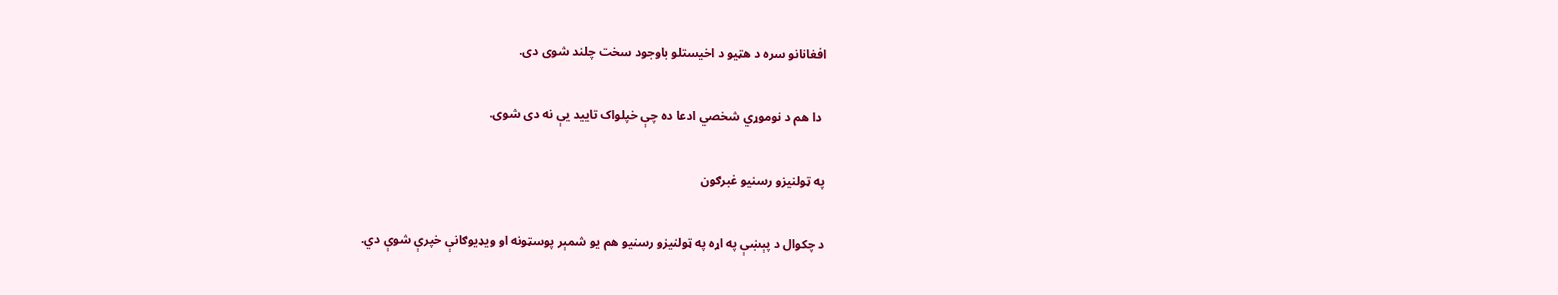افغانانو سره د هټیو د اخیستلو باوجود سخت چلند شوی دی.

 دا هم د نوموړي شخصي ادعا ده چې خپلواک تایید یې نه دی شوی.

په ټولنيزو رسنيو غبرګون

د چکوال د پېښې په اړه په ټولنيزو رسنيو هم یو شمېر پوسټونه او ویډیوګانې خپرې شوې دي.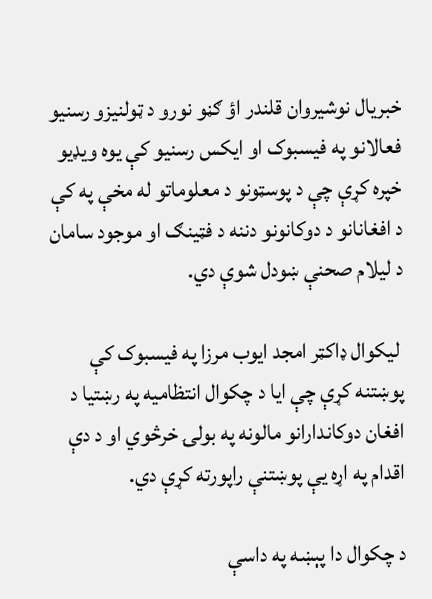خبريال نوشيروان قلندر اؤ ګڼو نورو د ټولنيزو رسنيو فعالانو په فیسبوک او ايکس رسنيو کې یوه ویډیو خپره کړې چې د پوسټونو د معلوماتو له مخې په کې د افغانانو د دوکانونو دننه د فټینګ او موجود سامان د لیلام صحنې ښودل شوې دي.

 لیکوال ډاکټر امجد ایوب مرزا په فیسبوک کې پوښتنه کړې چې ایا د چکوال انتظامیه په رښتیا د افغان دوکاندارانو مالونه په بولۍ خرڅوي او د دې اقدام په اړه یې پوښتنې راپورته کړې دي.

د چکوال دا پېښه په داسې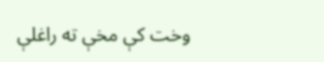وخت کې مخې ته راغلې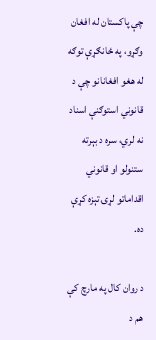چې پاکستان له افغان وګړو، په ځانګړې توګه له هغو افغانانو چې د قانوني استوګنې اسناد نه لري، سره د بېرته ستنولو او قانوني اقداماتو لړۍ تېزه کړې ده.

د روان کال په مارچ کې هم د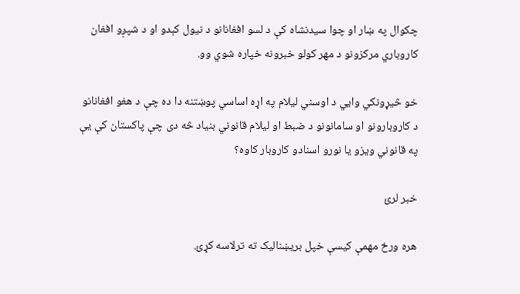چکوال په ښار او چوا سیدنشاه کې د لسو افغانانو د نیول کېدو او د شپږو افغان کاروباري مرکزونو د مهر کولو خبرونه خپاره شوي وو.

خو څيړونکي وايي د اوسني لیلام په اړه اساسي پوښتنه دا ده چې د هغو افغانانو د کاروبارونو او سامانونو د ضبط او لیلام قانوني بنیاد څه دی چې پاکستان کې يې په قانوني ویزو یا نورو اسنادو کاروبار کاوه؟

خبر لرئ

هره ورځ مهمې کیسې خپل بریښنالیک ته ترلاسه کړئ.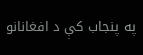په پنجاب کې د افغانانو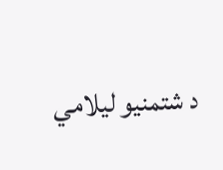د شتمنیو ليلامي